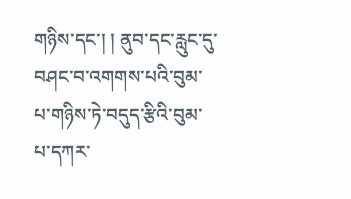གཉིས་དང་། ། ནུབ་དང་རླུང་དུ་བཤང་བ་འགགས་པའི་བུམ་པ་གཉིས་ཏེ་བདུད་རྩིའི་བུམ་པ་དཀར་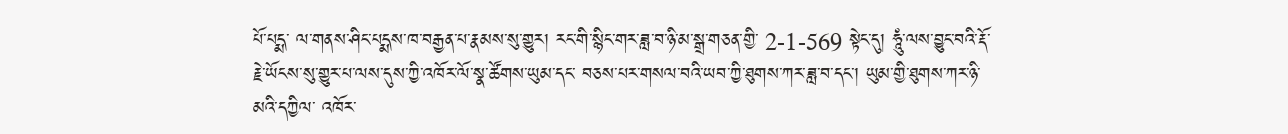པོ་པདྨ་ ལ་གནས་ཤིང་པདྨས་ཁ་བརྒྱན་པ་རྣམས་སུ་གྱུར། རང་གི་སྙིང་གར་ཟླ་བ་ཉི་མ་སྒྲ་གཅན་གྱི་ 2-1-569 སྟེང་དུ། ཧཱུཾ་ལས་བྱུང་བའི་རྡོ་རྗེ་ཡོངས་སུ་གྱུར་པ་ལས་དུས་ཀྱི་འཁོར་ལོ་སྣ་ཚོགས་ཡུམ་དང་ བཅས་པར་གསལ་བའི་ཡབ་ཀྱི་ཐུགས་ཀར་ཟླ་བ་དང་། ཡུམ་གྱི་ཐུགས་ཀར་ཉི་མའི་དཀྱིལ་ འཁོར་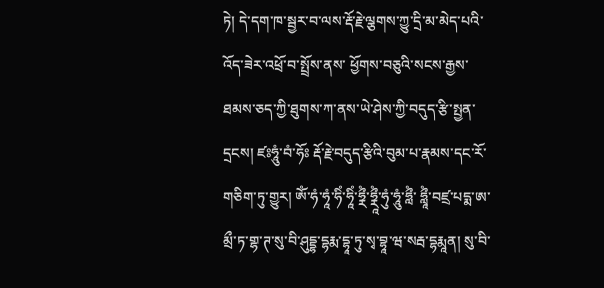ཏེ། དེ་དག་ཁ་སྦྱར་བ་ལས་རྡོ་རྗེ་ལྕགས་ཀྱུ་དྲི་མ་མེད་པའི་འོད་ཟེར་འཕྲོ་བ་སྤྲོས་ནས་ ཕྱོགས་བཅུའི་སངས་རྒྱས་ཐམས་ཅད་ཀྱི་ཐུགས་ཀ་ནས་ཡེ་ཤེས་ཀྱི་བདུད་རྩི་སྤྱན་དྲངས། ཛཿཧཱུཾ་བཾ་ཧོཿ རྡོ་རྗེ་བདུད་རྩིའི་བུམ་པ་རྣམས་དང་རོ་གཅིག་ཏུ་གྱུར། ༀ་ཧཾ་ཧཱཾ་ཧིཾ་ཧཱིཾ་ཧྼྀཾ་ཧྼཱྀཾ་ཧུཾ་ཧཱུཾ་ཧླྀཾ་ ཧླཱྀཾ་བཛྲ་པདྨ་ཨ་མྲྀ་ཏ་གྷ་ཊ་སུ་བི་ཤུདྡྷ་དྷརྨ་དྷཱ་ཏུ་སྭ་བྷཱ་ཝ་སརྦ་དྷརྨཱན། སུ་བི་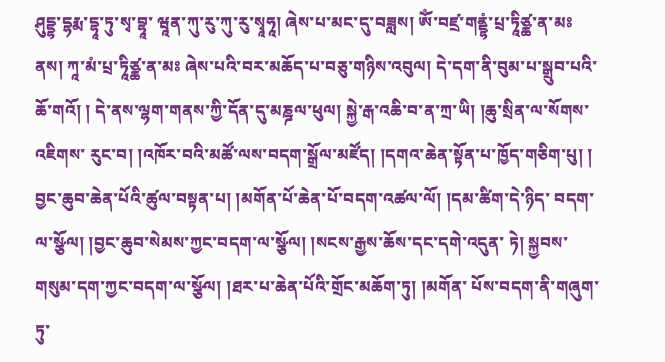ཤུདྡྷ་དྷརྨ་དྷཱ་ཏུ་སྭ་བྷཱ་ ཝཱན་ཀུ་རུ་ཀུ་རུ་སྭཱཧཱ། ཞེས་པ་མང་དུ་བཟླས། ༀ་བཛྲ་གནྡྷཾ་པྲ་ཏཱིཙྪ་ན་མཿ ནས། ཀཱ་མཾ་པྲ་ཏཱིཙྪ་ན་མཿ ཞེས་པའི་བར་མཆོད་པ་བཅུ་གཉིས་འབུལ། དེ་དག་ནི་བུམ་པ་སྒྲུབ་པའི་ཆོ་གའོ། ། དེ་ནས་ལྷག་གནས་ཀྱི་དོན་དུ་མཎྜལ་ཕུལ། སྐྱེ་རྒ་འཆི་བ་ན་ཀྲ་ཡི། །ཆུ་སྲིན་ལ་སོགས་འཇིགས་ རུང་བ། །འཁོར་བའི་མཚོ་ལས་བདག་སྒྲོལ་མཛོད། །དགའ་ཆེན་སྟོན་པ་ཁྱོད་གཅིག་པུ། ། བྱང་ཆུབ་ཆེན་པོའི་ཚུལ་བསྟན་པ། །མགོན་པོ་ཆེན་པོ་བདག་འཚལ་ལོ། །དམ་ཚིག་དེ་ཉིད་ བདག་ལ་སྩོལ། །བྱང་ཆུབ་སེམས་ཀྱང་བདག་ལ་སྩོལ། །སངས་རྒྱས་ཆོས་དང་དགེ་འདུན་ ཏེ། སྐྱབས་གསུམ་དག་ཀྱང་བདག་ལ་སྩོལ། །ཐར་པ་ཆེན་པོའི་གྲོང་མཆོག་ཏུ། །མགོན་ པོས་བདག་ནི་གཞུག་ཏུ་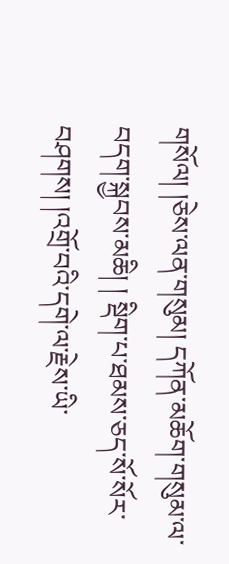གསོལ། །ཅེས་ལན་གསུམ། དཀོན་མཆོག་གསུམ་ལ་བདག་སྐྱབས་མཆི། ། སྡིག་པ་ཐམས་ཅད་སོ་སོར་བཤགས། །འགྲོ་བའི་དགེ་ལ་རྗེས་ཡི་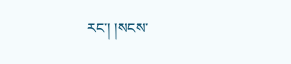རང་། །སངས་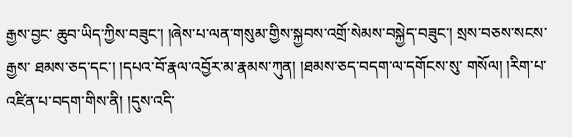རྒྱས་བྱང་ ཆུབ་ཡིད་ཀྱིས་བཟུང་། །ཞེས་པ་ལན་གསུམ་གྱིས་སྐྱབས་འགྲོ་སེམས་བསྐྱེད་བཟུང་། སྲས་བཅས་སངས་རྒྱས་ ཐམས་ཅད་དང་། །དཔའ་བོ་རྣལ་འབྱོར་མ་རྣམས་ཀུན། །ཐམས་ཅད་བདག་ལ་དགོངས་སུ་ གསོལ། །རིག་པ་འཛིན་པ་བདག་གིས་ནི། །དུས་འདི་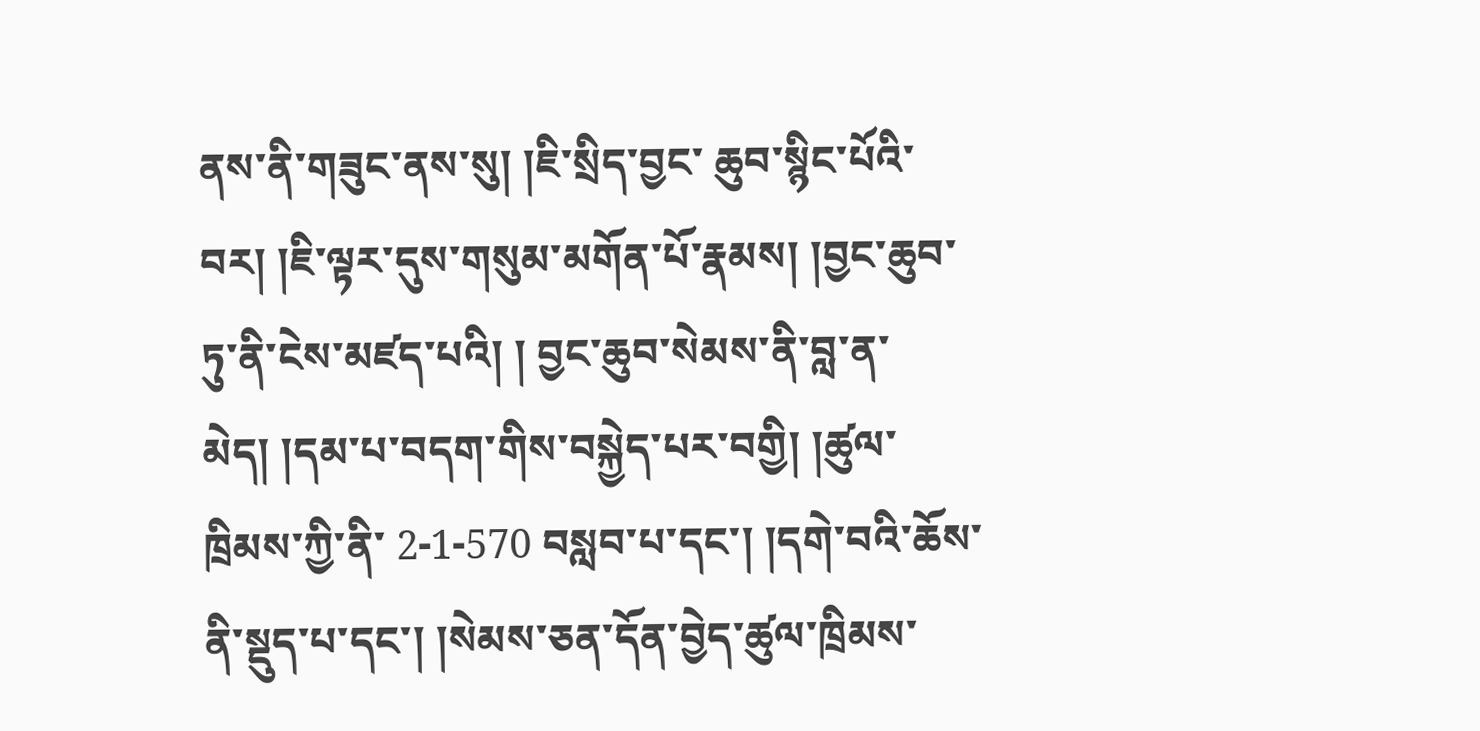ནས་ནི་གཟུང་ནས་སུ། །ཇི་སྲིད་བྱང་ ཆུབ་སྙིང་པོའི་བར། །ཇི་ལྟར་དུས་གསུམ་མགོན་པོ་རྣམས། །བྱང་ཆུབ་ཏུ་ནི་ངེས་མཛད་པའི། ། བྱང་ཆུབ་སེམས་ནི་བླ་ན་མེད། །དམ་པ་བདག་གིས་བསྐྱེད་པར་བགྱི། །ཚུལ་ཁྲིམས་ཀྱི་ནི་ 2-1-570 བསླབ་པ་དང་། །དགེ་བའི་ཆོས་ནི་སྡུད་པ་དང་། །སེམས་ཅན་དོན་བྱེད་ཚུལ་ཁྲིམས་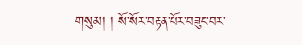གསུམ། ། སོ་སོར་བརྟན་པོར་བཟུང་བར་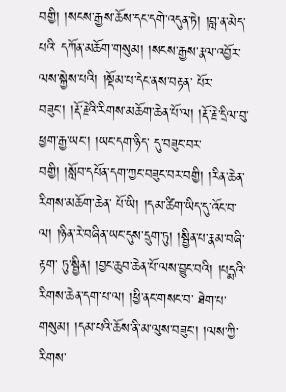བགྱི། །སངས་རྒྱས་ཆོས་དང་དགེ་འདུན་ཏེ། །བླ་ན་མེད་པའི་ དཀོན་མཆོག་གསུམ། །སངས་རྒྱས་རྣལ་འབྱོར་ལས་སྐྱེས་པའི། །སྡོམ་པ་དེང་ནས་བརྟན་ པོར་བཟུང་། །རྡོ་རྗེའི་རིགས་མཆོག་ཆེན་པོ་ལ། །རྡོ་རྗེ་དྲིལ་བུ་ཕྱག་རྒྱ་ཡང་། །ཡང་དག་ཉིད་ དུ་བཟུང་བར་བགྱི། །སློབ་དཔོན་དག་ཀྱང་བཟུང་བར་བགྱི། །རིན་ཆེན་རིགས་མཆོག་ཆེན་ པོ་ཡི། །དམ་ཚིག་ཡིད་དུ་འོང་བ་ལ། །ཉིན་རེ་བཞིན་ཡང་དུས་དྲུག་ཏུ། །སྦྱིན་པ་རྣམ་བཞི་རྟག་ ཏུ་སྦྱིན། །བྱང་ཆུབ་ཆེན་པོ་ལས་བྱུང་བའི། །པདྨའི་རིགས་ཆེན་དག་པ་ལ། །ཕྱི་ནང་གསང་བ་ ཐེག་པ་གསུམ། །དམ་པའི་ཆོས་ནི་མ་ལུས་བཟུང་། །ལས་ཀྱི་རིགས་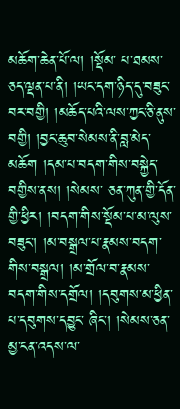མཆོག་ཆེན་པོ་ལ། །སྡོམ་ པ་ཐམས་ཅད་ལྡན་པ་ནི། །ཡང་དག་ཉིད་དུ་བཟུང་བར་བགྱི། །མཆོད་པའི་ལས་ཀྱང་ཅི་ནུས་ བགྱི། །བྱང་ཆུབ་སེམས་ནི་བླ་མེད་མཆོག །དམ་པ་བདག་གིས་བསྐྱེད་བགྱིས་ནས། །སེམས་ ཅན་ཀུན་གྱི་དོན་གྱི་ཕྱིར། །བདག་གིས་སྡོམ་པ་མ་ལུས་བཟུང་། །མ་བསྒྲལ་པ་རྣམས་བདག་ གིས་བསྒྲལ། །མ་གྲོལ་བ་རྣམས་བདག་གིས་དགྲོལ། །དབུགས་མ་ཕྱིན་པ་དབུགས་དབྱུང་ ཞིང་། །སེམས་ཅན་མྱ་ངན་འདས་ལ་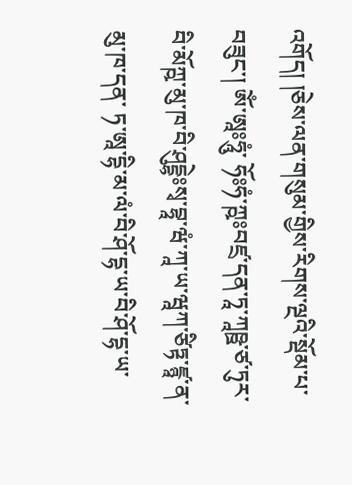འགོད། །ཅེས་ལན་གསུམ་གྱིས་རིགས་ལྔའི་སྡོམ་པ་བཟུང་། ༀ་ཨཱཿཧཱུཾ་ ཧོཿཧཾ་ཀྵཿབཛྲ་དན་ཏཱ་ཀཱཥྛ་ཙ་ཏུར་བི་མོཀྵ་མུ་ཁ་བི་ཤུདྡྷེཿསྭ་བྷཱ་ཝཾ་ཀཱ་ཡ་ཝཱཀ་ཙིཏྟ་ཛྙཱ་ན་མུ་ཁ་དན་ ཏ་ཨཱ་དྷི་མ་ལཾ་བི་ཤོ་དྷ་ཡ་བི་ཤོ་དྷ་ཡ་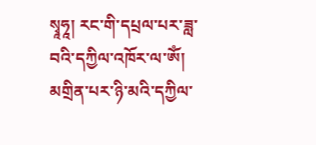སྭཱཧཱ། རང་གི་དཔྲལ་པར་ཟླ་བའི་དཀྱིལ་འཁོར་ལ་ༀ། མགྲིན་པར་ཉི་མའི་དཀྱིལ་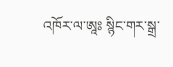འཁོར་ལ་ཨཱཿ སྙིང་གར་སྒྲ་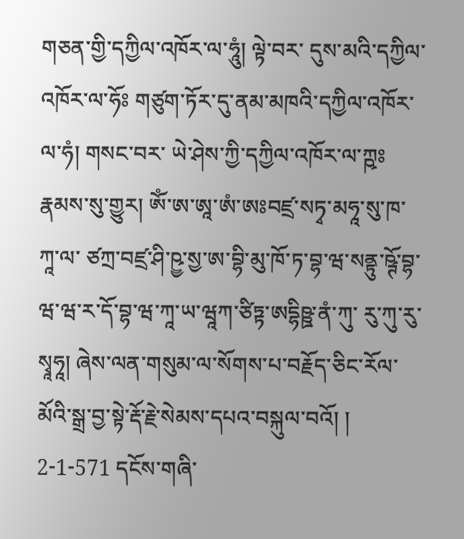གཅན་གྱི་དཀྱིལ་འཁོར་ལ་ཧཱུཾ། ལྟེ་བར་ དུས་མའི་དཀྱིལ་འཁོར་ལ་ཧོཿ གཙུག་ཏོར་དུ་ནམ་མཁའི་དཀྱིལ་འཁོར་ལ་ཧཾ། གསང་བར་ ཡེ་ཤེས་ཀྱི་དཀྱིལ་འཁོར་ལ་ཀྵཿརྣམས་སུ་གྱུར། ༀ་ཨ་ཨཱ་ཨཾ་ཨཿབཛྲ་སཏྭ་མཧཱ་སུ་ཁ་ཀཱ་ལ་ ཙཀྲ་བཛྲ་ཤི་ཥྱ་སྱ་ཨ་བྷི་མུ་ཁོ་ཏ་བྷ་ཝ་སནྟུ་ཥྚོ་བྷ་ཝ་ཝ་ར་དོ་བྷ་ཝ་ཀཱ་ཡ་ཝཱཀ་ཙིཏྟ་ཨདྷིཥྛ་ནཾ་ཀུ་ རུ་ཀུ་རུ་སྭཱཧཱ། ཞེས་ལན་གསུམ་ལ་སོགས་པ་བརྗོད་ཅིང་རོལ་མོའི་སྒྲ་བྱ་སྟེ་རྡོ་རྗེ་སེམས་དཔའ་བསྐུལ་བའོ། ། 2-1-571 དངོས་གཞི་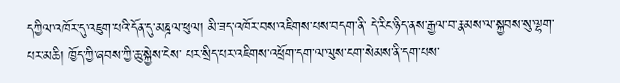དཀྱིལ་འཁོར་དུ་འཇུག་པའི་དོན་དུ་མཎྜལ་ཕུལ། མི་ཟད་འཁོར་བས་འཇིགས་པས་བདག་ནི་ དེ་རིང་ཉིད་ནས་རྒྱལ་བ་རྣམས་ལ་སྐྱབས་སུ་ལྷག་པར་མཆི། ཁྱོད་ཀྱི་ཞབས་ཀྱི་ཆུ་སྐྱེས་ངེས་ པར་སྲིད་པར་འཇིགས་འཕྲོག་དག་ལ་ལུས་ངག་སེམས་ནི་དག་པས་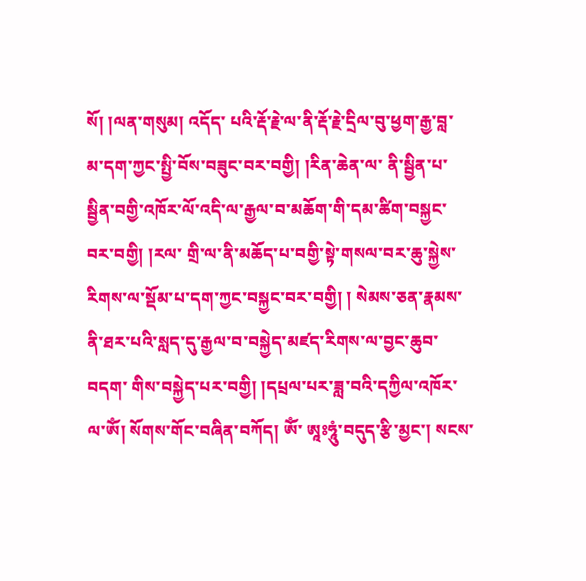སོ། །ལན་གསུམ། འདོད་ པའི་རྡོ་རྗེ་ལ་ནི་རྡོ་རྗེ་དྲིལ་བུ་ཕྱག་རྒྱ་བླ་མ་དག་ཀྱང་སྤྱི་བོས་བཟུང་བར་བགྱི། །རིན་ཆེན་ལ་ ནི་སྦྱིན་པ་སྦྱིན་བགྱི་འཁོར་ལོ་འདི་ལ་རྒྱལ་བ་མཆོག་གི་དམ་ཚིག་བསྐྱང་བར་བགྱི། །རལ་ གྲི་ལ་ནི་མཆོད་པ་བགྱི་སྟེ་གསལ་བར་ཆུ་སྐྱེས་རིགས་ལ་སྡོམ་པ་དག་ཀྱང་བསྐྱང་བར་བགྱི། ། སེམས་ཅན་རྣམས་ནི་ཐར་པའི་སླད་དུ་རྒྱལ་བ་བསྐྱེད་མཛད་རིགས་ལ་བྱང་ཆུབ་བདག་ གིས་བསྐྱེད་པར་བགྱི། །དཔྲལ་པར་ཟླ་བའི་དཀྱིལ་འཁོར་ལ་ༀ། སོགས་གོང་བཞིན་བཀོད། ༀ་ ཨཱཿཧཱུཾ་བདུད་རྩི་མྱང་། སངས་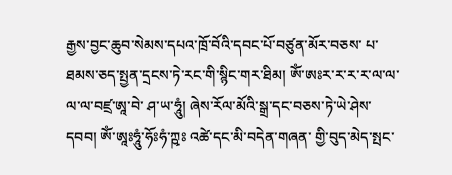རྒྱས་བྱང་ཆུབ་སེམས་དཔའ་ཁྲོ་བོའི་དབང་པོ་བཙུན་མོར་བཅས་ པ་ཐམས་ཅད་སྤྱན་དྲངས་ཏེ་རང་གི་སྙིང་གར་ཐིམ། ༀ་ཨཿར་ར་ར་ར་ལ་ལ་ལ་ལ་བཛྲ་ཨཱ་བེ་ ཤ་ཡ་ཧཱུཾ། ཞེས་རོལ་མོའི་སྒྲ་དང་བཅས་ཏེ་ཡེ་ཤེས་དབབ། ༀ་ཨཱཿཧཱུཾ་ཧོཿཧཾ་ཀྵཿ འཚེ་དང་མི་བདེན་གཞན་ གྱི་བུད་མེད་སྤང་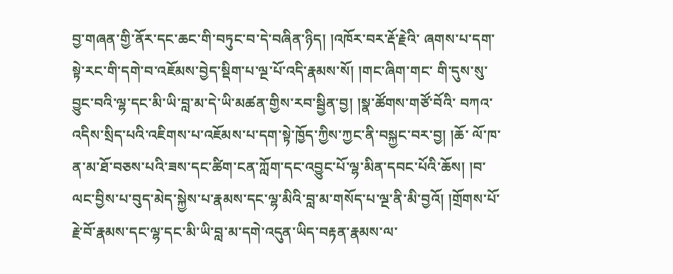བྱ་གཞན་གྱི་ནོར་དང་ཆང་གི་བཏུང་བ་དེ་བཞིན་ཉིད། །འཁོར་བར་རྡོ་རྗེའི་ ཞགས་པ་དག་སྟེ་རང་གི་དགེ་བ་འཇོམས་བྱེད་སྡིག་པ་ལྔ་པོ་འདི་རྣམས་སོ། །གང་ཞིག་གང་ གི་དུས་སུ་བྱུང་བའི་ལྷ་དང་མི་ཡི་བླ་མ་དེ་ཡི་མཚན་གྱིས་རབ་སྦྱིན་བྱ། །སྣ་ཚོགས་གཙོ་བོའི་ བཀའ་འདིས་སྲིད་པའི་འཇིགས་པ་འཇོམས་པ་དག་སྟེ་ཁྱོད་ཀྱིས་ཀྱང་ནི་བསྐྱང་བར་བྱ། །ཆོ་ ལོ་ཁ་ན་མ་ཐོ་བཅས་པའི་ཟས་དང་ཚིག་ངན་ཀློག་དང་འབྱུང་པོ་ལྷ་མིན་དབང་པོའི་ཆོས། །བ་ ལང་བྱིས་པ་བུད་མེད་སྐྱེས་པ་རྣམས་དང་ལྷ་མིའི་བླ་མ་གསོད་པ་ལྔ་ནི་མི་བྱའོ། །གྲོགས་པོ་ རྗེ་བོ་རྣམས་དང་ལྷ་དང་མི་ཡི་བླ་མ་དགེ་འདུན་ཡིད་བརྟན་རྣམས་ལ་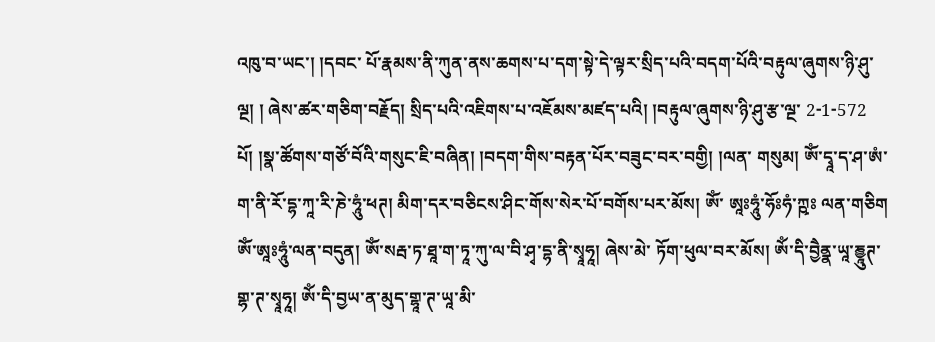འཁུ་བ་ཡང་། །དབང་ པོ་རྣམས་ནི་ཀུན་ནས་ཆགས་པ་དག་སྟེ་དེ་ལྟར་སྲིད་པའི་བདག་པོའི་བརྟུལ་ཞུགས་ཉི་ཤུ་ལྔ། ། ཞེས་ཚར་གཅིག་བརྗོད། སྲིད་པའི་འཇིགས་པ་འཇོམས་མཛད་པའི། །བརྟུལ་ཞུགས་ཉི་ཤུ་རྩ་ལྔ་ 2-1-572 པོ། །སྣ་ཚོགས་གཙོ་བོའི་གསུང་ཇི་བཞིན། །བདག་གིས་བརྟན་པོར་བཟུང་བར་བགྱི། །ལན་ གསུམ། ༀ་དྭཱ་ད་ཤ་ཨཾ་ག་ནི་རོ་དྷ་ཀཱ་རི་ཎེ་ཧཱུཾ་ཕཊ། མིག་དར་བཅིངས་ཤིང་གོས་སེར་པོ་བགོས་པར་མོས། ༀ་ ཨཱཿཧཱུཾ་ཧོཿཧཾ་ཀྵཿ ལན་གཅིག ༀ་ཨཱཿཧཱུཾ་ལན་བདུན། ༀ་སརྦ་ཏ་ཐཱ་ག་ཏཱ་ཀུ་ལ་བི་ཤྭ་དྷ་ནི་སྭཱཧཱ། ཞེས་མེ་ ཏོག་ཕུལ་བར་མོས། ༀ་དི་བྱཻནྣ་ཡཱ་ཎྱཱུཊ་གྷ་ཊ་སྭཱཧཱ། ༀ་དི་བྱཡ་ན་མུད་གྷཱ་ཊ་ཡཱ་མི་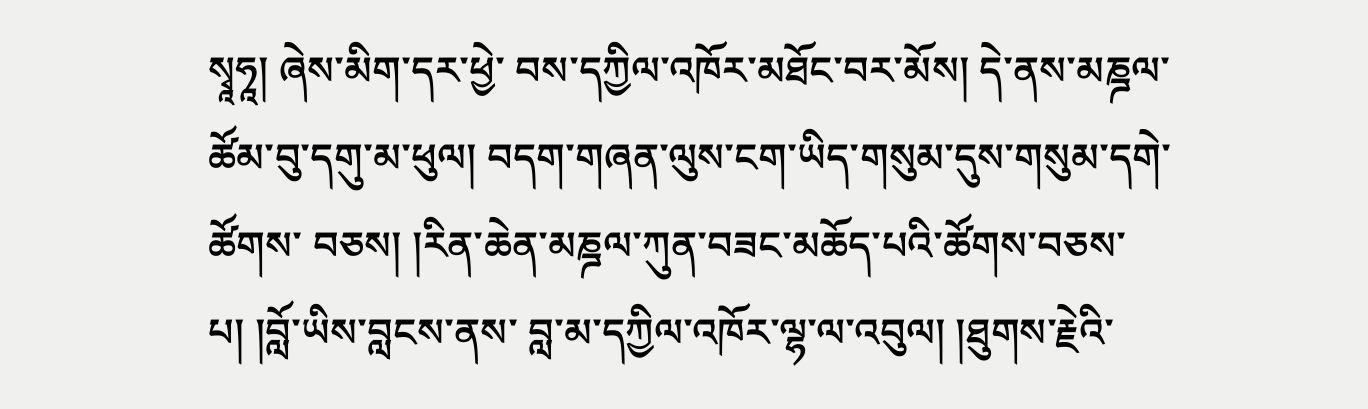སྭཱཧཱ། ཞེས་མིག་དར་ཕྱེ་ བས་དཀྱིལ་འཁོར་མཐོང་བར་མོས། དེ་ནས་མཎྜལ་ཚོམ་བུ་དགུ་མ་ཕུལ། བདག་གཞན་ལུས་ངག་ཡིད་གསུམ་དུས་གསུམ་དགེ་ཚོགས་ བཅས། །རིན་ཆེན་མཎྜལ་ཀུན་བཟང་མཆོད་པའི་ཚོགས་བཅས་པ། །བློ་ཡིས་བླངས་ནས་ བླ་མ་དཀྱིལ་འཁོར་ལྷ་ལ་འབུལ། །ཐུགས་རྗེའི་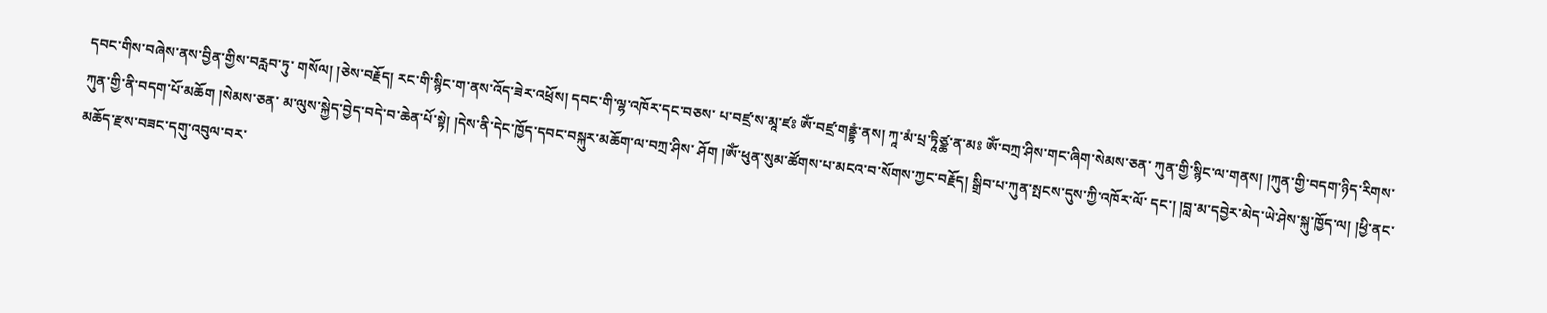དབང་གིས་བཞེས་ནས་བྱིན་གྱིས་བརླབ་ཏུ་ གསོལ། །ཅེས་བརྗོད། རང་གི་སྙིང་ག་ནས་འོད་ཟེར་འཕྲོས། དབང་གི་ལྷ་འཁོར་དང་བཅས་ པ་བཛྲ་ས་མཱ་ཛཿ ༀ་བཛྲ་གནྡྷཾ་ནས། ཀཱ་མཾ་པྲ་ཏཱིཙྪ་ན་མཿ ༀ་བཀྲ་ཤིས་གང་ཞིག་སེམས་ཅན་ ཀུན་གྱི་སྙིང་ལ་གནས། །ཀུན་གྱི་བདག་ཉིད་རིགས་ཀུན་གྱི་ནི་བདག་པོ་མཆོག །སེམས་ཅན་ མ་ལུས་སྐྱེད་བྱེད་བདེ་བ་ཆེན་པོ་སྟེ། །དེས་ནི་དེང་ཁྱོད་དབང་བསྐུར་མཆོག་ལ་བཀྲ་ཤིས་ ཤོག །ༀ་ཕུན་སུམ་ཚོགས་པ་མངའ་བ་སོགས་ཀྱང་བརྗོད། སྒྲིབ་པ་ཀུན་སྤངས་དུས་ཀྱི་འཁོར་ལོ་ དང་། །བླ་མ་དབྱེར་མེད་ཡེ་ཤེས་སྐུ་ཁྱོད་ལ། །ཕྱི་ནང་མཆོད་རྫས་བཟང་དགུ་འབུལ་བར་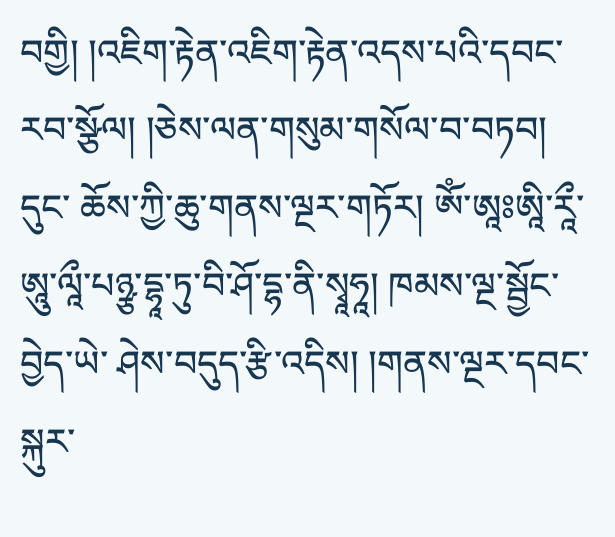བགྱི། །འཇིག་རྟེན་འཇིག་རྟེན་འདས་པའི་དབང་རབ་སྩོལ། །ཅེས་ལན་གསུམ་གསོལ་བ་བཏབ། དུང་ ཆོས་ཀྱི་ཆུ་གནས་ལྔར་གཏོར། ༀ་ཨཱཿཨཱི་རཱྀ་ཨཱུ་ལཱྀ་པཉྩ་དྷཱ་ཏུ་བི་ཤོ་དྷ་ནི་སྭཱཧཱ། ཁམས་ལྔ་སྦྱོང་བྱེད་ཡེ་ ཤེས་བདུད་རྩི་འདིས། །གནས་ལྔར་དབང་སྐུར་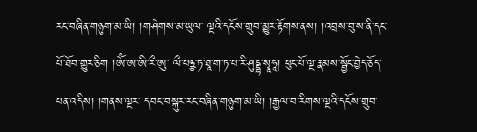རང་བཞིན་གཉུག་མ་ཡི། །གཤེགས་མ་ཡུལ་ ལྔའི་དངོས་གྲུབ་མྱུར་རྟོགས་ནས། །འབྲས་བུ་ས་ནི་དང་པོ་ཐོབ་གྱུར་ཅིག །ༀ་ཨ་ཨི་རྀ་ཨུ་ ལྀ་པཉྩ་ཏ་ཐཱ་ག་ཏ་པ་རི་ཤུདྡྷ་སྭཱཧཱ། ཕུང་པོ་ལྔ་རྣམས་སྦྱོང་བྱེད་ཅོད་པན་འདིས། །གནས་ལྔར་ དབང་བསྐུར་རང་བཞིན་གཉུག་མ་ཡི། །རྒྱལ་བ་རིགས་ལྔའི་དངོས་གྲུབ་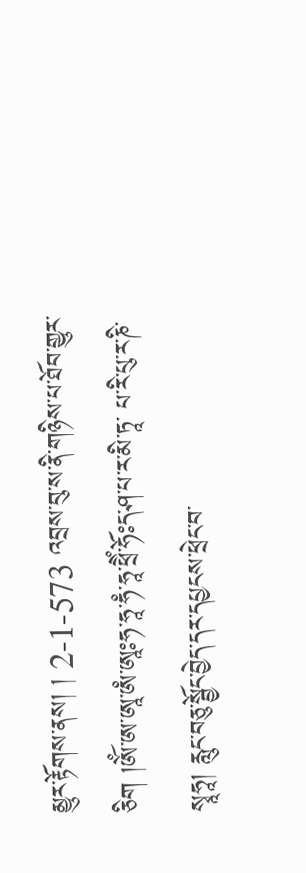མྱུར་རྟོགས་ནས། ། 2-1-573 འབྲས་བུ་ས་ནི་གཉིས་པ་ཐོབ་གྱུར་ཅིག །ༀ་ཨ་ཨཱ་ཨཾ་ཨཱཿཧ་ཧཱ་ཧཾ་ཧཱ་ཕྲཻཾ་ཧོཿད་ཤ་པ་ར་མི་ཏཱ་ པ་རི་པུ་ར་ཎི་སྭཱཧཱ། རླུང་བཅུ་སྦྱོང་བྱེད་དར་དཔྱངས་ཕྲེང་བ་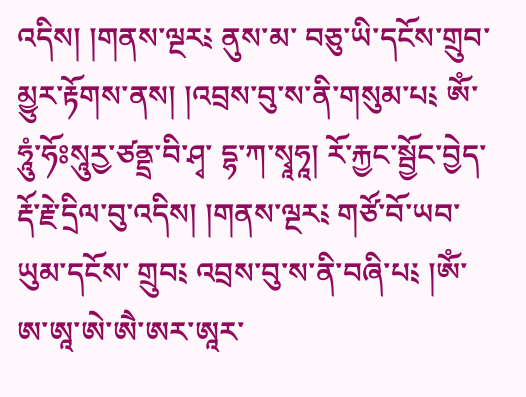འདིས། །གནས་ལྔར༴ ནུས་མ་ བཅུ་ཡི་དངོས་གྲུབ་མྱུར་རྟོགས་ནས། །འབྲས་བུ་ས་ནི་གསུམ་པ༴ ༀ་ཧཱུཾ་ཧོཿསཱུརྱ་ཙནྡྲ་བི་ཤྭ་ དྷ་ཀ་སྭཱཧཱ། རོ་རྐྱང་སྦྱོང་བྱེད་རྡོ་རྗེ་དྲིལ་བུ་འདིས། །གནས་ལྔར༴ གཙོ་བོ་ཡབ་ཡུམ་དངོས་ གྲུབ༴ འབྲས་བུ་ས་ནི་བཞི་པ༴ །ༀ་ཨ་ཨཱ་ཨེ་ཨཻ་ཨར་ཨཱར་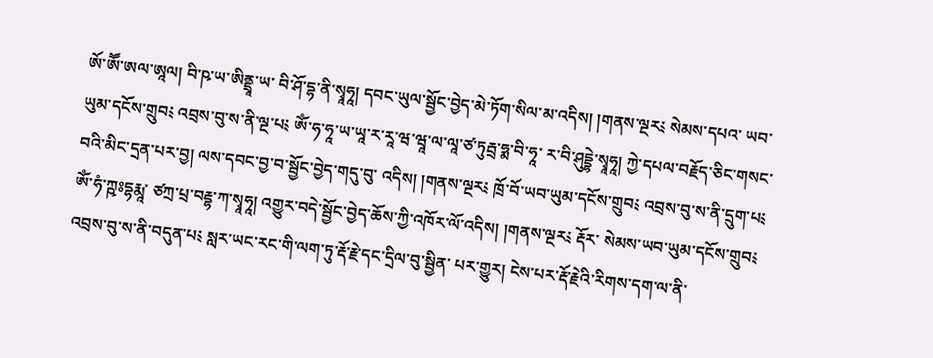ཨོ་ཨཽ་ཨལ་ཨཱལ། བི་ཥ་ཡ་ཨིནྡྲཱ་ཡ་ བི་ཤོ་དྷ་ནི་སྭཱཧཱ། དབང་ཡུལ་སྦྱོང་བྱེད་མེ་ཏོག་སིལ་མ་འདིས། །གནས་ལྔར༴ སེམས་དཔའ་ ཡབ་ཡུམ་དངོས་གྲུབ༴ འབྲས་བུ་ས་ནི་ལྔ་པ༴ ༀ་ཧ་ཧཱ་ཡ་ཡཱ་ར་རཱ་ཝ་ཝཱ་ལ་ལཱ་ཙ་ཏུརྦྲ་ཧྨ་བི་ཧཱ་ ར་བི་ཤུདྡྷེ་སྭཱཧཱ། ཀྱེ་དཔལ་བརྗོད་ཅིང་གསང་བའི་མིང་དྲན་པར་བྱ། ལས་དབང་བྱ་བ་སྦྱོང་བྱེད་གདུ་བུ་ འདིས། །གནས་ལྔར༴ ཁྲོ་བོ་ཡབ་ཡུམ་དངོས་གྲུབ༴ འབྲས་བུ་ས་ནི་དྲུག་པ༴ ༀ་ཧཾ་ཀྵཿདྷརྨཱ་ ཙཀྲ་པྲ་བརྡྷ་ཀ་སྭཱཧཱ། འགྱུར་བདེ་སྦྱོང་བྱེད་ཆོས་ཀྱི་འཁོར་ལོ་འདིས། །གནས་ལྔར༴ རྡོར་ སེམས་ཡབ་ཡུམ་དངོས་གྲུབ༴ འབྲས་བུ་ས་ནི་བདུན་པ༴ སླར་ཡང་རང་གི་ལག་ཏུ་རྡོ་རྗེ་དང་དྲིལ་བུ་སྦྱིན་ པར་གྱུར། ངེས་པར་རྡོ་རྗེའི་རིགས་དག་ལ་ནི་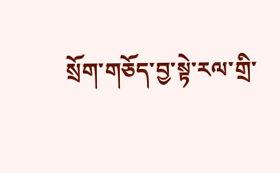སྲོག་གཅོད་བྱ་སྟེ་རལ་གྲི་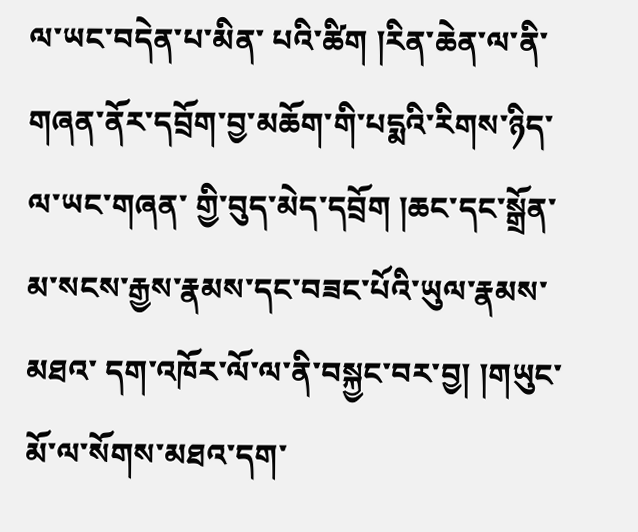ལ་ཡང་བདེན་པ་མིན་ པའི་ཚིག །རིན་ཆེན་ལ་ནི་གཞན་ནོར་དབྲོག་བྱ་མཆོག་གི་པདྨའི་རིགས་ཉིད་ལ་ཡང་གཞན་ གྱི་བུད་མེད་དབྲོག །ཆང་དང་སྒྲོན་མ་སངས་རྒྱས་རྣམས་དང་བཟང་པོའི་ཡུལ་རྣམས་མཐའ་ དག་འཁོར་ལོ་ལ་ནི་བསྐྱང་བར་བྱ། །གཡུང་མོ་ལ་སོགས་མཐའ་དག་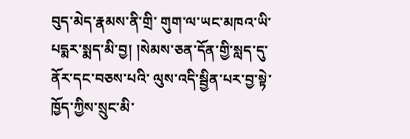བུད་མེད་རྣམས་ནི་གྲི་ གུག་ལ་ཡང་མཁའ་ཡི་པདྨར་སྨད་མི་བྱ། །སེམས་ཅན་དོན་གྱི་སླད་དུ་ནོར་དང་བཅས་པའི་ ལུས་འདི་སྦྱིན་པར་བྱ་སྟེ་ཁྱོད་ཀྱིས་སྲུང་མི་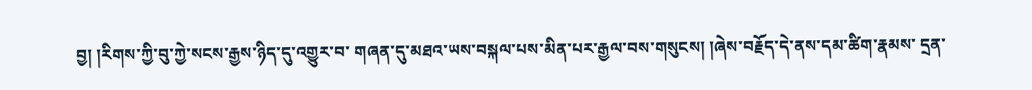བྱ། །རིགས་ཀྱི་བུ་ཀྱེ་སངས་རྒྱས་ཉིད་དུ་འགྱུར་བ་ གཞན་དུ་མཐའ་ཡས་བསྐལ་པས་མིན་པར་རྒྱལ་བས་གསུངས། །ཞེས་བརྗོད་དེ་ནས་དམ་ཚིག་རྣམས་ དྲན་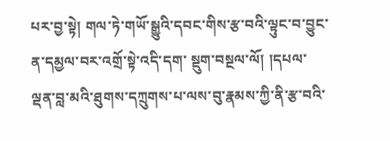པར་བྱ་སྟེ། གལ་ཏེ་གཡོ་སྒྱུའི་དབང་གིས་རྩ་བའི་ལྟུང་བ་བྱུང་ན་དམྱལ་བར་འགྲོ་སྟེ་འདི་དག་ སྡུག་བསྔལ་ལོ། །དཔལ་ལྡན་བླ་མའི་ཐུགས་དཀྲུགས་པ་ལས་བུ་རྣམས་ཀྱི་ནི་རྩ་བའི་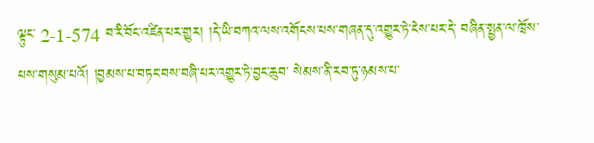ལྟུང་ 2-1-574 བ་རི་བོང་འཛིན་པར་གྱུར། །དེ་ཡི་བཀའ་ལས་འགོངས་པས་གཞན་དུ་འགྱུར་ཏེ་ངེས་པར་དེ་ བཞིན་སྤྱན་ལ་ཁྲོས་པས་གསུམ་པའོ། །བྱམས་པ་བཏང་བས་བཞི་པར་འགྱུར་ཏེ་བྱང་ཆུབ་ སེམས་ནི་རབ་ཏུ་ཉམས་པ་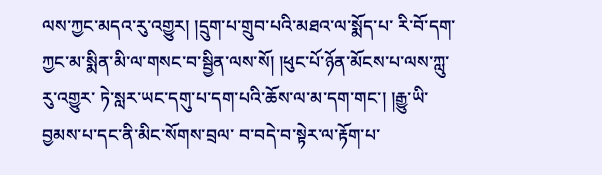ལས་ཀྱང་མདའ་རུ་འགྱུར། །དྲུག་པ་གྲུབ་པའི་མཐའ་ལ་སྨོད་པ་ རི་བོ་དག་ཀྱང་མ་སྨིན་མི་ལ་གསང་བ་སྦྱིན་ལས་སོ། །ཕུང་པོ་ཉོན་མོངས་པ་ལས་ཀླུ་རུ་འགྱུར་ ཏེ་སླར་ཡང་དགུ་པ་དག་པའི་ཆོས་ལ་མ་དག་གང་། །རྒྱུ་ཡི་བྱམས་པ་དང་ནི་མིང་སོགས་བྲལ་ བ་བདེ་བ་སྟེར་ལ་རྟོག་པ་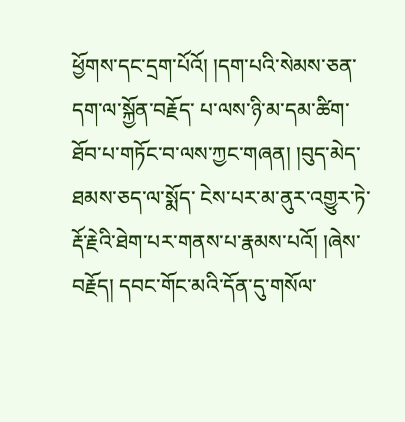ཕྱོགས་དང་དྲག་པོའོ། །དག་པའི་སེམས་ཅན་དག་ལ་སྐྱོན་བརྗོད་ པ་ལས་ཉི་མ་དམ་ཚིག་ཐོབ་པ་གཏོང་བ་ལས་ཀྱང་གཞན། །བུད་མེད་ཐམས་ཅད་ལ་སྨོད་ ངེས་པར་མ་ནུར་འགྱུར་ཏེ་རྡོ་རྗེའི་ཐེག་པར་གནས་པ་རྣམས་པའོ། །ཞེས་བརྗོད། དབང་གོང་མའི་དོན་དུ་གསོལ་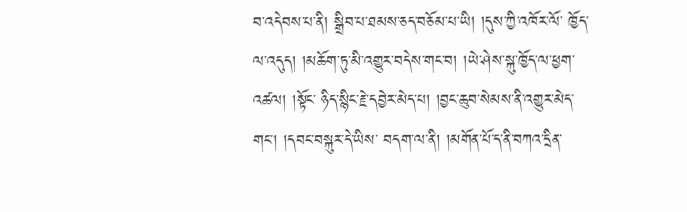བ་འདེབས་པ་ནི། སྒྲིབ་པ་ཐམས་ཅད་བཅོམ་པ་ཡི། །དུས་ཀྱི་འཁོར་ལོ་ ཁྱོད་ལ་འདུད། །མཆོག་ཏུ་མི་འགྱུར་བདེས་གང་བ། །ཡེ་ཤེས་སྐུ་ཁྱོད་ལ་ཕྱག་འཚལ། །སྟོང་ ཉིད་སྙིང་རྗེ་དབྱེར་མེད་པ། །བྱང་ཆུབ་སེམས་ནི་འགྱུར་མེད་གང་། །དབང་བསྐུར་དེ་ཡིས་ བདག་ལ་ནི། །མགོན་པོ་ད་ནི་བཀའ་དྲིན་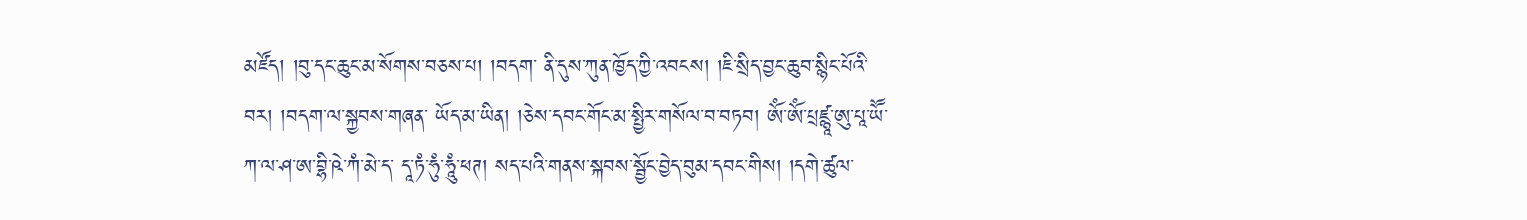མཛོད། །བུ་དང་ཆུང་མ་སོགས་བཅས་པ། །བདག་ ནི་དུས་ཀུན་ཁྱོད་ཀྱི་འབངས། །ཇི་སྲིད་བྱང་ཆུབ་སྙིང་པོའི་བར། །བདག་ལ་སྐྱབས་གཞན་ ཡོད་མ་ཡིན། །ཅེས་དབང་གོང་མ་སྤྱིར་གསོལ་བ་བཏབ། ༀ་ༀ་པྲཛྙཱ་ཨུ་པཱ་ཡཽ་ཀ་ལ་ཤ་ཨ་བྷི་ཥེ་ཀཾ་མེ་ད་ དཱ་ཏཾ་ཧུཾ་ཧཱུཾ་ཕཊ། སད་པའི་གནས་སྐབས་སྦྱོང་བྱེད་བུམ་དབང་གིས། །དགེ་ཚུལ་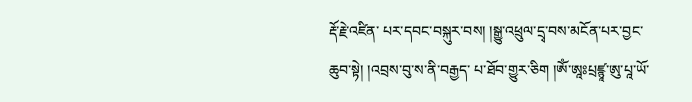རྡོ་རྗེ་འཛིན་ པར་དབང་བསྐུར་བས། །སྒྱུ་འཕྲུལ་དྲྭ་བས་མངོན་པར་བྱང་ཆུབ་སྟེ། །འབྲས་བུ་ས་ནི་བརྒྱད་ པ་ཐོབ་གྱུར་ཅིག །ༀ་ཨཱཿཔྲཛྙཱ་ཨུ་པཱ་ཡོ་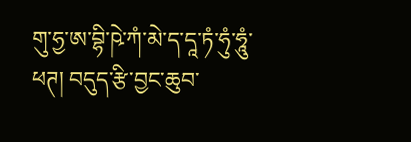གུ་ཧྱ་ཨ་བྷི་ཥེ་ཀཾ་མེ་ད་དཱ་ཏཾ་ཧུཾ་ཧཱུཾ་ཕཊ། བདུད་རྩི་བྱང་ཆུབ་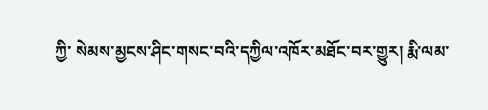ཀྱི་ སེམས་མྱངས་ཤིང་གསང་བའི་དཀྱིལ་འཁོར་མཐོང་བར་གྱུར། རྨི་ལམ་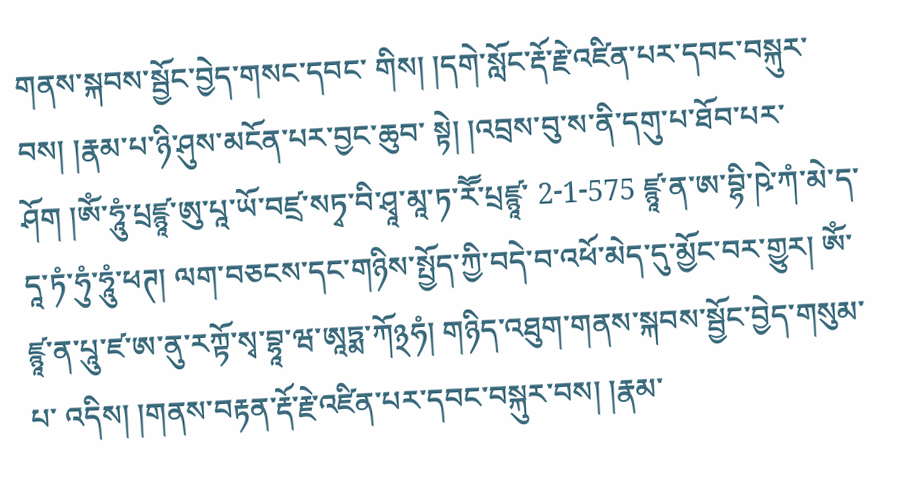གནས་སྐབས་སྦྱོང་བྱེད་གསང་དབང་ གིས། །དགེ་སློང་རྡོ་རྗེ་འཛིན་པར་དབང་བསྐུར་བས། །རྣམ་པ་ཉི་ཤུས་མངོན་པར་བྱང་ཆུབ་ སྟེ། །འབྲས་བུ་ས་ནི་དགུ་པ་ཐོབ་པར་ཤོག །ༀ་ཧཱུཾ་པྲཛྙཱ་ཨུ་པཱ་ཡོ་བཛྲ་སཏྭ་བི་ཤྭཱ་མཱ་ཏ་རཽ་པྲཛྙཱ་ 2-1-575 ཛྙཱ་ན་ཨ་བྷི་ཥེ་ཀཾ་མེ་ད་དཱ་ཏཾ་ཧུཾ་ཧཱུཾ་ཕཊ། ལག་བཅངས་དང་གཉིས་སྤྱོད་ཀྱི་བདེ་བ་འཕོ་མེད་དུ་མྱོང་བར་གྱུར། ༀ་ ཛྙཱ་ན་པཱུ་ཛ་ཨ་ནུ་རཀྟོ་སྭ་བྷཱ་ཝ་ཨཱཏྨ་ཀོ྅ཧཾ། གཉིད་འཐུག་གནས་སྐབས་སྦྱོང་བྱེད་གསུམ་པ་ འདིས། །གནས་བརྟན་རྡོ་རྗེ་འཛིན་པར་དབང་བསྐུར་བས། །རྣམ་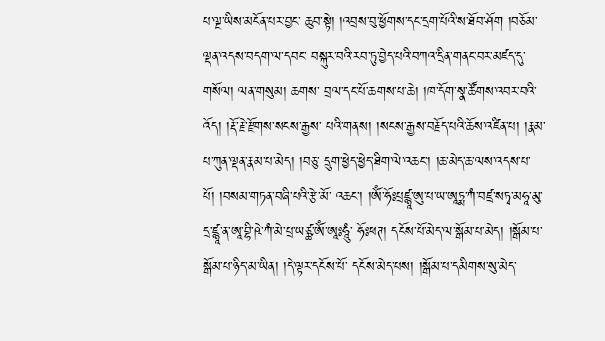པ་ལྔ་ཡིས་མངོན་པར་བྱང་ ཆུབ་སྟེ། །འབྲས་བུ་ཕྱོགས་དང་དྲག་པོའི་ས་ཐོབ་ཤོག །བཅོམ་ལྡན་འདས་བདག་ལ་དབང་ བསྐུར་བའི་རབ་ཏུ་བྱེད་པའི་བཀའ་དྲིན་གནང་བར་མཛད་དུ་གསོལ། ལན་གསུམ། ཆགས་ བྲལ་དང་པོ་ཆགས་པ་ཆེ། །ཁ་དོག་སྣ་ཚོགས་འབར་བའི་འོད། །རྡོ་རྗེ་རྫོགས་སངས་རྒྱས་ པའི་གནས། །སངས་རྒྱས་བརྗོད་པའི་ཆོས་འཛིན་པ། །རྣམ་པ་ཀུན་ལྡན་རྣམ་པ་མེད། །བཅུ་ དྲུག་ཕྱེད་ཕྱེད་ཐིག་ལེ་འཆང་། །ཆ་མེད་ཆ་ལས་འདས་པ་པོ། །བསམ་གཏན་བཞི་པའི་རྩེ་མོ་ འཆང་། །ༀ་ཧོཿཔྲཛྙཱ་ཨུ་པ་ཡ་ཨཱཏྨ་ཀཾ་བཛྲ་སཏྭ་མཧཱ་མུ་དྲ་ཛྙཱ་ན་ཨཱ་བྷི་ཥེ་ཀཾ་མེ་པྲ་ཡཙྪ་ༀ་ཨཱཿཧཱུཾ་ ཧོཿཕཊ། དངོས་པོ་མེད་ལ་སྒོམ་པ་མེད། །སྒོམ་པ་སྒོམ་པ་ཉིད་མ་ཡིན། །དེ་ལྟར་དངོས་པོ་ དངོས་མེད་པས། །སྒོམ་པ་དམིགས་སུ་མེད་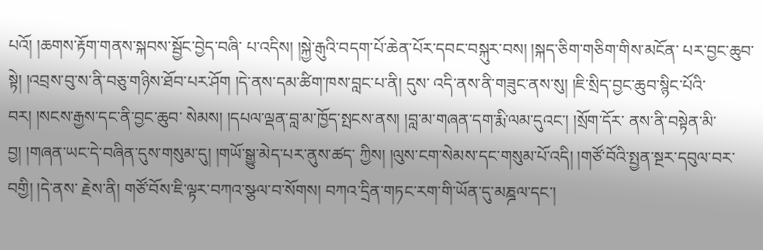པའོ། །ཆགས་རྟོག་གནས་སྐབས་སྦྱོང་བྱེད་བཞི་ པ་འདིས། །སྐྱེ་རྒུའི་བདག་པོ་ཆེན་པོར་དབང་བསྐུར་བས། །སྐད་ཅིག་གཅིག་གིས་མངོན་ པར་བྱང་ཆུབ་སྟེ། །འབྲས་བུ་ས་ནི་བཅུ་གཉིས་ཐོབ་པར་ཤོག །དེ་ནས་དམ་ཚིག་ཁས་བླང་པ་ནི། དུས་ འདི་ནས་ནི་གཟུང་ནས་སུ། །ཇི་སྲིད་བྱང་ཆུབ་སྙིང་པོའི་བར། །སངས་རྒྱས་དང་ནི་བྱང་ཆུབ་ སེམས། །དཔལ་ལྡན་བླ་མ་ཁྱོད་སྤངས་ནས། །བླ་མ་གཞན་དག་རྨི་ལམ་དུའང་། །སྲོག་དོར་ ནས་ནི་བསྟེན་མི་བྱ། །གཞན་ཡང་དེ་བཞིན་དུས་གསུམ་དུ། །གཡོ་སྒྱུ་མེད་པར་ནུས་ཚད་ ཀྱིས། །ལུས་ངག་སེམས་དང་གསུམ་པོ་འདི། །གཙོ་བོའི་སྤྱན་སྔར་དབུལ་བར་བགྱི། །དེ་ནས་ རྗེས་ནི། གཙོ་བོས་ཇི་ལྟར་བཀའ་སྩལ་བ་སོགས། བཀའ་དྲིན་གཏང་རག་གི་ཡོན་དུ་མཎྜལ་དང་།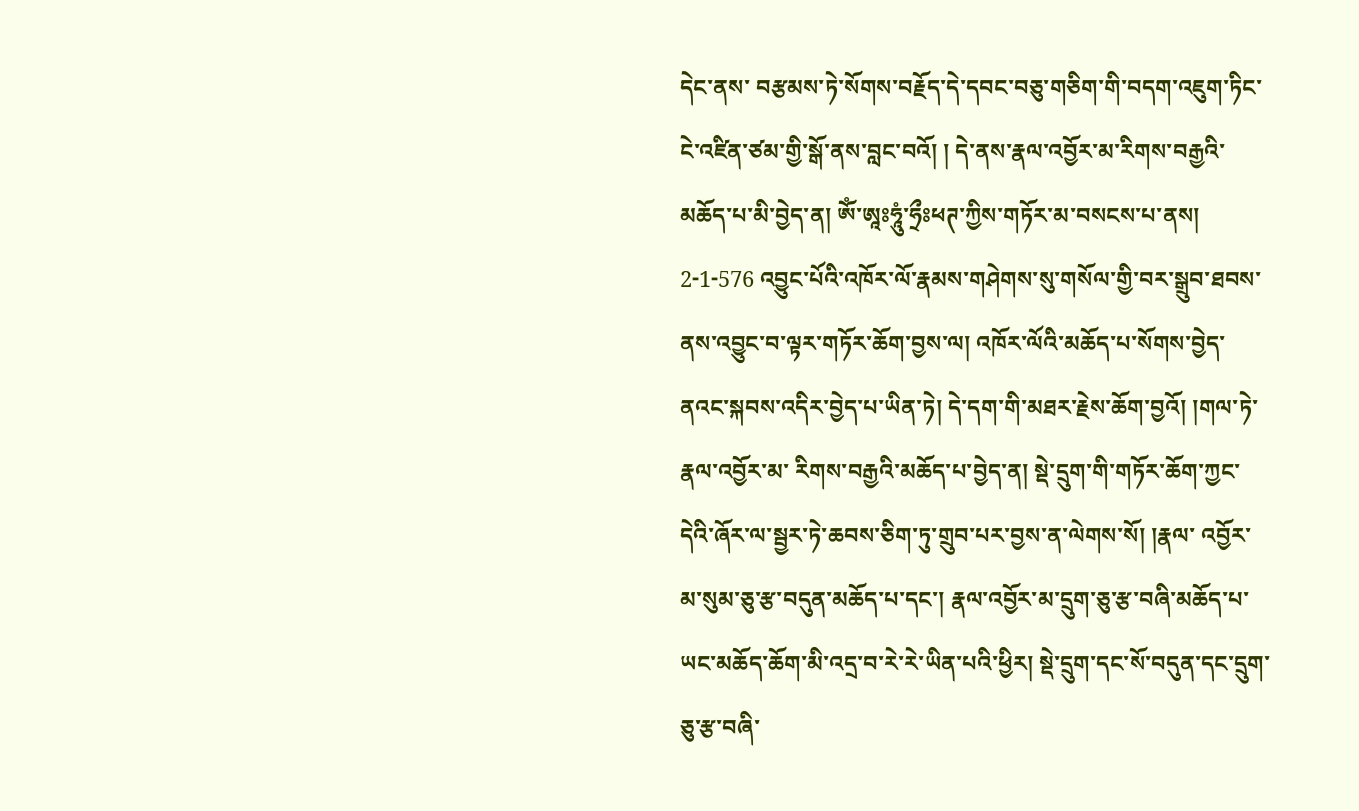དེང་ནས་ བརྩམས་ཏེ་སོགས་བརྗོད་དེ་དབང་བཅུ་གཅིག་གི་བདག་འཇུག་ཏིང་ངེ་འཛིན་ཙམ་གྱི་སྒོ་ནས་བླང་བའོ། ། དེ་ནས་རྣལ་འབྱོར་མ་རིགས་བརྒྱའི་མཆོད་པ་མི་བྱེད་ན། ༀ་ཨཱཿཧཱུཾ་ཧྲྀཿཕཊ་ཀྱིས་གཏོར་མ་བསངས་པ་ནས། 2-1-576 འབྱུང་པོའི་འཁོར་ལོ་རྣམས་གཤེགས་སུ་གསོལ་གྱི་བར་སྒྲུབ་ཐབས་ནས་འབྱུང་བ་ལྟར་གཏོར་ཆོག་བྱས་ལ། འཁོར་ལོའི་མཆོད་པ་སོགས་བྱེད་ནའང་སྐབས་འདིར་བྱེད་པ་ཡིན་ཏེ། དེ་དག་གི་མཐར་རྗེས་ཆོག་བྱའོ། །གལ་ཏེ་རྣལ་འབྱོར་མ་ རིགས་བརྒྱའི་མཆོད་པ་བྱེད་ན། སྡེ་དྲུག་གི་གཏོར་ཆོག་ཀྱང་དེའི་ཞོར་ལ་སྦྱར་ཏེ་ཆབས་ཅིག་ཏུ་གྲུབ་པར་བྱས་ན་ལེགས་སོ། །རྣལ་ འབྱོར་མ་སུམ་ཅུ་རྩ་བདུན་མཆོད་པ་དང་། རྣལ་འབྱོར་མ་དྲུག་ཅུ་རྩ་བཞི་མཆོད་པ་ཡང་མཆོད་ཆོག་མི་འདྲ་བ་རེ་རེ་ཡིན་པའི་ཕྱིར། སྡེ་དྲུག་དང་སོ་བདུན་དང་དྲུག་ཅུ་རྩ་བཞི་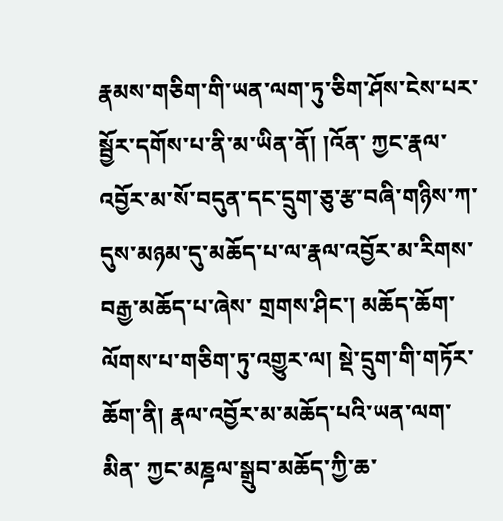རྣམས་གཅིག་གི་ཡན་ལག་ཏུ་ཅིག་ཤོས་ངེས་པར་སྦྱོར་དགོས་པ་ནི་མ་ཡིན་ནོ། །འོན་ ཀྱང་རྣལ་འབྱོར་མ་སོ་བདུན་དང་དྲུག་ཅུ་རྩ་བཞི་གཉིས་ཀ་དུས་མཉམ་དུ་མཆོད་པ་ལ་རྣལ་འབྱོར་མ་རིགས་བརྒྱ་མཆོད་པ་ཞེས་ གྲགས་ཤིང་། མཆོད་ཆོག་ལོགས་པ་གཅིག་ཏུ་འགྱུར་ལ། སྡེ་དྲུག་གི་གཏོར་ཆོག་ནི། རྣལ་འབྱོར་མ་མཆོད་པའི་ཡན་ལག་མིན་ ཀྱང་མཎྜལ་སྒྲུབ་མཆོད་ཀྱི་ཆ་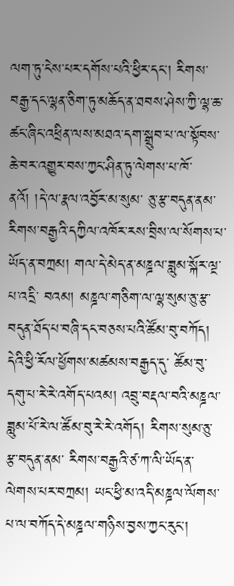ལག་ཏུ་ངེས་པར་དགོས་པའི་ཕྱིར་དང་། རིགས་བརྒྱ་དང་ལྷན་ཅིག་ཏུ་མཆོད་ན་ཐབས་ཤེས་ཀྱི་ལྷ་ཆ་ ཚང་ཞིང་འཕྲིན་ལས་མཐའ་དག་སྒྲུབ་པ་ལ་སྟོབས་ཆེ་བར་འགྱུར་བས་ཀྱང་ཤིན་ཏུ་ལེགས་པ་ཁོ་ནའོ། །དེ་ལ་རྣལ་འབྱོར་མ་སུམ་ ཅུ་རྩ་བདུན་ནམ་རིགས་བརྒྱའི་དཀྱིལ་འཁོར་རས་བྲིས་ལ་སོགས་པ་ཡོད་ན་བཀྲམ། གལ་དེ་མེད་ན་མཎྜལ་ཟླུམ་སྐོར་ལྔ་པ་འདྲི་ བའམ། མཎྜལ་གཅིག་ལ་ལྷ་སུམ་ཅུ་རྩ་བདུན་ཐོད་པ་བཞི་དང་བཅས་པའི་ཚོམ་བུ་བཀོད། དེའི་ཕྱི་རོལ་ཕྱོགས་མཚམས་བརྒྱད་དུ་ ཚོམ་བུ་དགུ་པ་རེ་རེ་འགོད་པའམ། འབྲུ་བརྡལ་བའི་མཎྜལ་ཟླུམ་པོ་རེ་ལ་ཚོམ་བུ་རེ་རེ་འགོད། རིགས་སུམ་ཅུ་རྩ་བདུན་ནམ་ རིགས་བརྒྱའི་ཙ་ཀ་ལི་ཡོད་ན་ལེགས་པར་བཀྲམ། ཡང་ཕྱི་མ་འདི་མཎྜལ་ལོགས་པ་ལ་བཀོད་དེ་མཎྜལ་གཉིས་བྱས་ཀྱང་རུང་།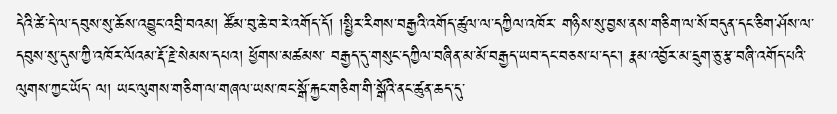དེའི་ཚེ་དེ་ལ་དབུས་སུ་ཆོས་འབྱུང་འབྲི་བའམ། ཚོམ་བུ་ཆེ་བ་རེ་འགོད་དོ། །སྤྱིར་རིགས་བརྒྱའི་འགོད་ཚུལ་ལ་དཀྱིལ་འཁོར་ གཉིས་སུ་བྱས་ནས་གཅིག་ལ་སོ་བདུན་དང་ཅིག་ཤོས་ལ་དབུས་སུ་དུས་ཀྱི་འཁོར་ལོའམ་རྡོ་རྗེ་སེམས་དཔའ། ཕྱོགས་མཚམས་ བརྒྱད་དུ་གསུང་དཀྱིལ་བཞིན་མ་མོ་བརྒྱད་ཡབ་དང་བཅས་པ་དང་། རྣམ་འབྱོར་མ་དྲུག་ཅུ་རྩ་བཞི་འགོད་པའི་ལུགས་ཀྱང་ཡོད་ ལ། ཡང་ལུགས་གཅིག་ལ་གཞལ་ཡས་ཁང་སྒོ་རྐྱང་གཅིག་གི་སྒོའི་ནང་ཚུན་ཆད་དུ་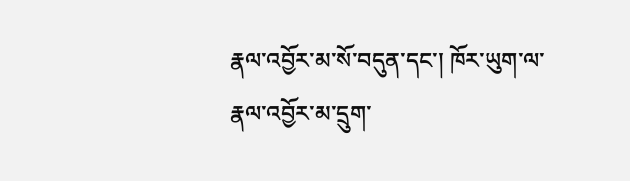རྣལ་འབྱོར་མ་སོ་བདུན་དང་། ཁོར་ཡུག་ལ་ རྣལ་འབྱོར་མ་དྲུག་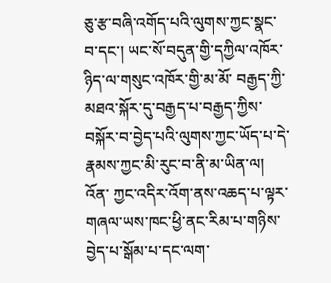ཅུ་རྩ་བཞི་འགོད་པའི་ལུགས་ཀྱང་སྣང་བ་དང་། ཡང་སོ་བདུན་གྱི་དཀྱིལ་འཁོར་ཉིད་ལ་གསུང་འཁོར་གྱི་མ་མོ་ བརྒྱད་ཀྱི་མཐའ་སྐོར་དུ་བརྒྱད་པ་བརྒྱད་ཀྱིས་བསྐོར་བ་བྱེད་པའི་ལུགས་ཀྱང་ཡོད་པ་དེ་རྣམས་ཀྱང་མི་རུང་བ་ནི་མ་ཡིན་ལ། འོན་ ཀྱང་འདིར་འོག་ནས་འཆད་པ་ལྟར་གཞལ་ཡས་ཁང་ཕྱི་ནང་རིམ་པ་གཉིས་བྱེད་པ་སྒོམ་པ་དང་ལག་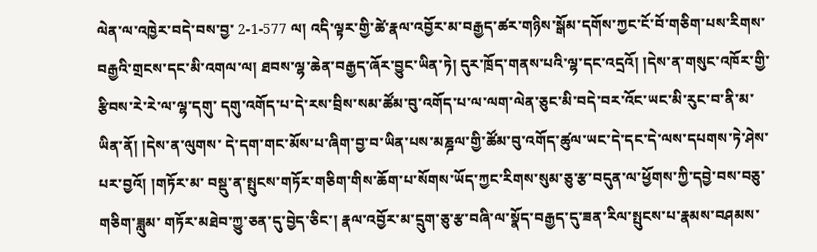ལེན་ལ་འཁྱེར་བདེ་བས་བྱ་ 2-1-577 ལ། འདི་ལྟར་གྱི་ཚེ་རྣལ་འབྱོར་མ་བརྒྱད་ཚར་གཉིས་སྒོམ་དགོས་ཀྱང་ངོ་བོ་གཅིག་པས་རིགས་བརྒྱའི་གྲངས་དང་མི་འགལ་ལ། ཐབས་ལྷ་ཆེན་བརྒྱད་ཞོར་བྱུང་ཡིན་ཏེ། དུར་ཁྲོད་གནས་པའི་ལྷ་དང་འདྲའོ། །དེས་ན་གསུང་འཁོར་གྱི་རྩིབས་རེ་རེ་ལ་ལྷ་དགུ་ དགུ་འགོད་པ་དེ་རས་བྲིས་སམ་ཚོམ་བུ་འགོད་པ་ལ་ལག་ལེན་ཅུང་མི་བདེ་བར་འོང་ཡང་མི་རུང་བ་ནི་མ་ཡིན་ནོ། །དེས་ན་ལུགས་ དེ་དག་གང་མོས་པ་ཞིག་བྱ་བ་ཡིན་པས་མཎྜལ་གྱི་ཚོམ་བུ་འགོད་ཚུལ་ཡང་དེ་དང་དེ་ལས་དཔགས་ཏེ་ཤེས་པར་བྱའོ། །གཏོར་མ་ བསྡུ་ན་སྤུངས་གཏོར་གཅིག་གིས་ཆོག་པ་སོགས་ཡོད་ཀྱང་རིགས་སུམ་ཅུ་རྩ་བདུན་ལ་ཕྱོགས་ཀྱི་དབྱེ་བས་བཅུ་གཅིག་ཟླུམ་ གཏོར་མཐེབ་ཀྱུ་ཅན་དུ་བྱེད་ཅིང་། རྣལ་འབྱོར་མ་དྲུག་ཅུ་རྩ་བཞི་ལ་སྣོད་བརྒྱད་དུ་ཟན་རིལ་སྤུངས་པ་རྣམས་བཤམས་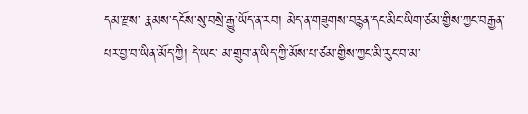དམ་རྫས་ རྣམས་དངོས་སུ་བསྲེ་རྒྱུ་ཡོད་ན་རབ། མེད་ན་གཟུགས་བརྙན་དང་མིང་ཡིག་ཙམ་གྱིས་ཀྱང་བརྒྱན་པར་བྱ་བ་ཡིན་མོད་ཀྱི། དེ་ཡང་ མ་གྲུབ་ན་ཡིད་ཀྱི་མོས་པ་ཙམ་གྱིས་ཀྱང་མི་རུང་བ་མ་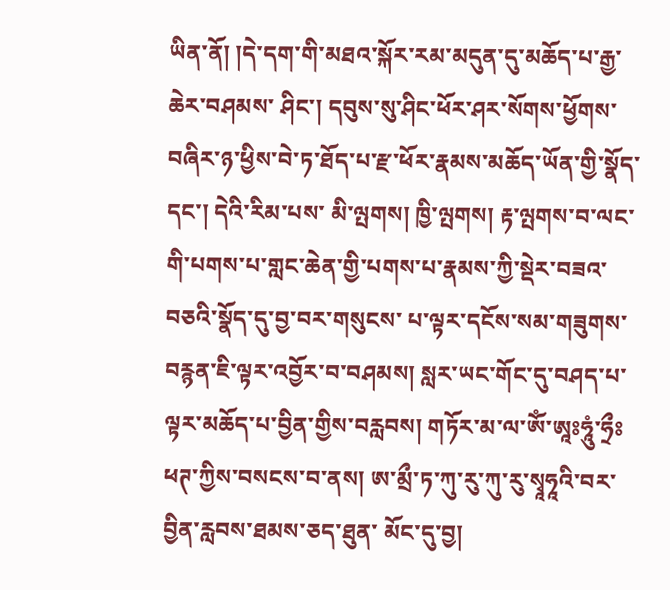ཡིན་ནོ། །དེ་དག་གི་མཐའ་སྐོར་རམ་མདུན་དུ་མཆོད་པ་རྒྱ་ཆེར་བཤམས་ ཤིང་། དབུས་སུ་ཤིང་ཕོར་ཤར་སོགས་ཕྱོགས་བཞིར་ཉ་ཕྱིས་བེ་ཏ་ཐོད་པ་རྫ་ཕོར་རྣམས་མཆོད་ཡོན་གྱི་སྣོད་དང་། དེའི་རིམ་པས་ མི་ལྤགས། ཁྱི་ལྤགས། རྟ་ལྤགས་བ་ལང་གི་པགས་པ་གླང་ཆེན་གྱི་པགས་པ་རྣམས་ཀྱི་སྡེར་བཟའ་བཅའི་སྣོད་དུ་བྱ་བར་གསུངས་ པ་ལྟར་དངོས་སམ་གཟུགས་བརྙན་ཇི་ལྟར་འབྱོར་བ་བཤམས། སླར་ཡང་གོང་དུ་བཤད་པ་ལྟར་མཆོད་པ་བྱིན་གྱིས་བརླབས། གཏོར་མ་ལ་ༀ་ཨཱཿཧཱུཾ་ཧྲྀཿཕཊ་ཀྱིས་བསངས་བ་ནས། ཨ་མྲྀ་ཏ་ཀུ་རུ་ཀུ་རུ་སྭཱཧཱའི་བར་བྱིན་རླབས་ཐམས་ཅད་ཐུན་ མོང་དུ་བྱ།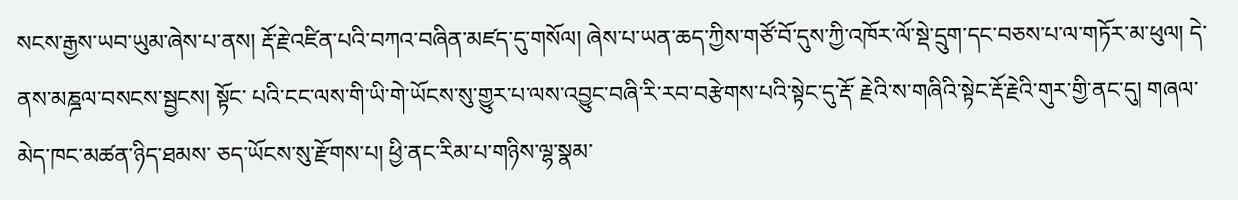སངས་རྒྱས་ཡབ་ཡུམ་ཞེས་པ་ནས། རྡོ་རྗེ་འཛིན་པའི་བཀའ་བཞིན་མཛད་དུ་གསོལ། ཞེས་པ་ཡན་ཆད་ཀྱིས་གཙོ་བོ་དུས་ཀྱི་འཁོར་ལོ་སྡེ་དྲུག་དང་བཅས་པ་ལ་གཏོར་མ་ཕུལ། དེ་ནས་མཎྜལ་བསངས་སྦྱངས། སྟོང་ པའི་ངང་ལས་གི་ཡི་གེ་ཡོངས་སུ་གྱུར་པ་ལས་འབྱུང་བཞི་རི་རབ་བརྩེགས་པའི་སྟེང་དུ་རྡོ་ རྗེའི་ས་གཞིའི་སྟེང་རྡོ་རྗེའི་གུར་གྱི་ནང་དུ། གཞལ་མེད་ཁང་མཚན་ཉིད་ཐམས་ ཅད་ཡོངས་སུ་རྫོགས་པ། ཕྱི་ནང་རིམ་པ་གཉིས་ལྷ་སྣམ་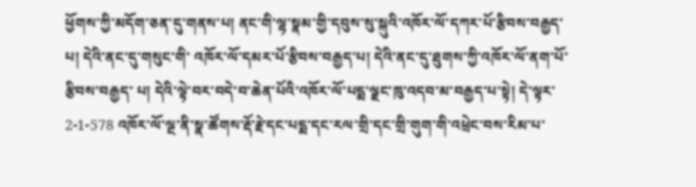ཕྱོགས་ཀྱི་མདོག་ཅན་དུ་གནས་པ། ནང་གི་ལྷ་སྣམ་གྱི་དབུས་སུ་སྐུའི་འཁོར་ལོ་དཀར་པོ་རྩིབས་བརྒྱད་པ། དེའི་ནང་དུ་གསུང་གི་ འཁོར་ལོ་དམར་པོ་རྩིབས་བརྒྱད་པ། དེའི་ནང་དུ་ཐུགས་ཀྱི་འཁོར་ལོ་ནག་པོ་རྩིབས་བརྒྱད་ པ། དེའི་ལྟེ་བར་བདེ་བ་ཆེན་པོའི་འཁོར་ལོ་པདྨ་ལྗང་ཁུ་འདབ་མ་བརྒྱད་པ་སྟེ། དེ་ལྟར་ 2-1-578 འཁོར་ལོ་ལྔ་ནི་སྣ་ཚོགས་རྡོ་རྗེ་དང་པདྨ་དང་རལ་གྲི་དང་གྲི་གུག་གི་འཕྲེང་བས་རིམ་པ་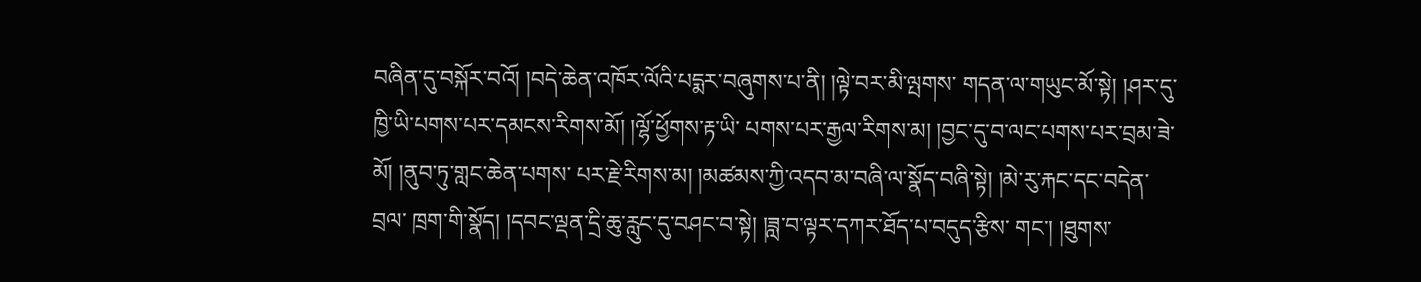བཞིན་དུ་བསྐོར་བའོ། །བདེ་ཆེན་འཁོར་ལོའི་པདྨར་བཞུགས་པ་ནི། །ལྟེ་བར་མི་ལྤགས་ གདན་ལ་གཡུང་མོ་སྟེ། །ཤར་དུ་ཁྱི་ཡི་པགས་པར་དམངས་རིགས་མོ། །ལྷོ་ཕྱོགས་རྟ་ཡི་ པགས་པར་རྒྱལ་རིགས་མ། །བྱང་དུ་བ་ལང་པགས་པར་བྲམ་ཟེ་མོ། །ནུབ་ཏུ་གླང་ཆེན་པགས་ པར་རྗེ་རིགས་མ། །མཚམས་ཀྱི་འདབ་མ་བཞི་ལ་སྣོད་བཞི་སྟེ། །མེ་རུ་རྐང་དང་བདེན་བྲལ་ ཁྲག་གི་སྣོད། །དབང་ལྡན་དྲི་ཆུ་རླུང་དུ་བཤང་བ་སྟེ། །ཟླ་བ་ལྟར་དཀར་ཐོད་པ་བདུད་རྩིས་ གང་། །ཐུགས་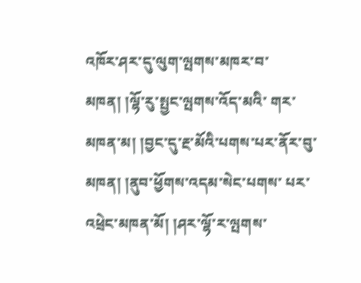འཁོར་ཤར་དུ་ལུག་ལྤགས་མཁར་བ་མཁན། །ལྷོ་རུ་སྤྱང་ལྤགས་འོད་མའི་ གར་མཁན་མ། །བྱང་དུ་རྔ་མོའི་པགས་པར་ནོར་བུ་མཁན། །ནུབ་ཕྱོགས་འདམ་སེང་པགས་ པར་འཕྲེང་མཁན་མོ། །ཤར་ལྷོ་ར་ལྤགས་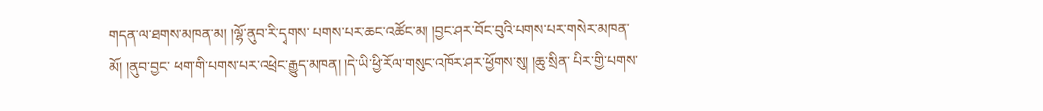གདན་ལ་ཐགས་མཁན་མ། །ལྷོ་ནུབ་རི་དྭགས་ པགས་པར་ཆང་འཚོང་མ། །བྱང་ཤར་བོང་བུའི་པགས་པར་གསེར་མཁན་མོ། །ནུབ་བྱང་ ཕག་གི་པགས་པར་འཕྲེང་རྒྱུད་མཁན། །དེ་ཡི་ཕྱི་རོལ་གསུང་འཁོར་ཤར་ཕྱོགས་སུ། །ཆུ་སྲིན་ པིར་གྱི་པགས་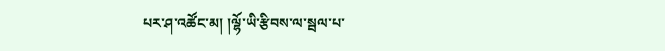པར་ཤ་འཚོང་མ། །ལྷོ་ཡི་རྩིབས་ལ་སྦལ་པ་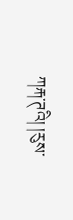ཀརྐ་ཊའི། །རུས་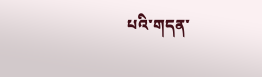པའི་གདན་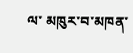ལ་ མཁུར་བ་མཁན་